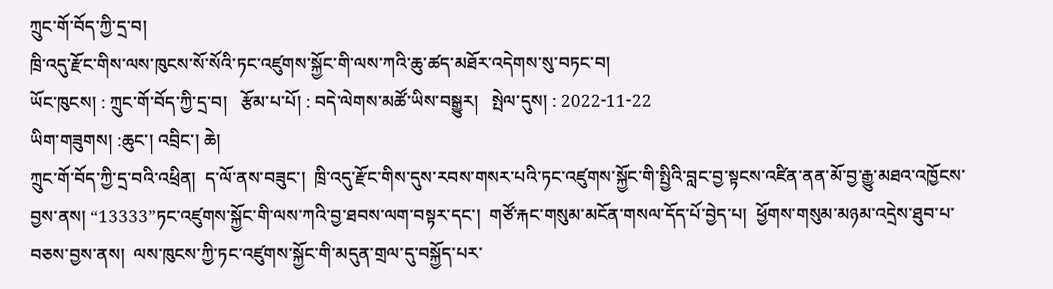ཀྲུང་གོ་བོད་ཀྱི་དྲ་བ།
ཁྲི་འདུ་རྫོང་གིས་ལས་ཁུངས་སོ་སོའི་ཏང་འཛུགས་སྐྱོང་གི་ལས་ཀའི་ཆུ་ཚད་མཐོར་འདེགས་སུ་བཏང་བ།
ཡོང་ཁུངས། : ཀྲུང་གོ་བོད་ཀྱི་དྲ་བ།   རྩོམ་པ་པོ། : བདེ་ལེགས་མཚོ་ཡིས་བསྒྱུར།   སྤེལ་དུས། : 2022-11-22
ཡིག་གཟུགས། :ཆུང་། འབྲིང་། ཆེ།
ཀྲུང་གོ་བོད་ཀྱི་དྲ་བའི་འཕྲིན།  ད་ལོ་ནས་བཟུང་།  ཁྲི་འདུ་རྫོང་གིས་དུས་རབས་གསར་པའི་ཏང་འཛུགས་སྐྱོང་གི་སྤྱིའི་བླང་བྱ་སྟངས་འཛིན་ནན་མོ་བྱ་རྒྱུ་མཐའ་འཁྱོངས་བྱས་ནས། “13333”ཏང་འཛུགས་སྐྱོང་གི་ལས་ཀའི་བྱ་ཐབས་ལག་བསྟར་དང་།  གཙོ་རྐང་གསུམ་མངོན་གསལ་དོད་པོ་བྱེད་པ།  ཕྱོགས་གསུམ་མཉམ་འདྲེས་ཐུབ་པ་བཅས་བྱས་ནས།  ལས་ཁུངས་ཀྱི་ཏང་འཛུགས་སྐྱོང་གི་མདུན་གྲལ་དུ་བསྐྱོད་པར་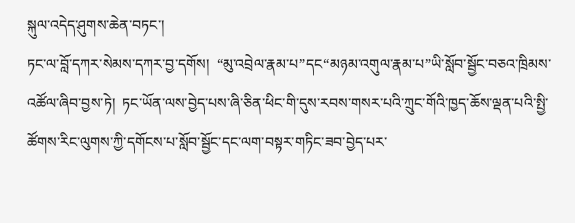སྐུལ་འདེད་ཤུགས་ཆེན་བཏང་།
ཏང་ལ་བློ་དཀར་སེམས་དཀར་བྱ་དགོས།  “མུ་འབྲེལ་རྣམ་པ”དང“མཉམ་འགུལ་རྣམ་པ”ཡི་སློབ་སྦྱོང་བཅའ་ཁྲིམས་འཚོལ་ཞིབ་བྱས་ཏེ།  ཏང་ཡོན་ལས་བྱེད་པས་ཞི་ཅིན་ཕིང་གི་དུས་རབས་གསར་པའི་ཀྲུང་གོའི་ཁྱད་ཆོས་ལྡན་པའི་སྤྱི་ཚོགས་རིང་ལུགས་ཀྱི་དགོངས་པ་སློབ་སྦྱོང་དང་ལག་བསྟར་གཏིང་ཟབ་བྱེད་པར་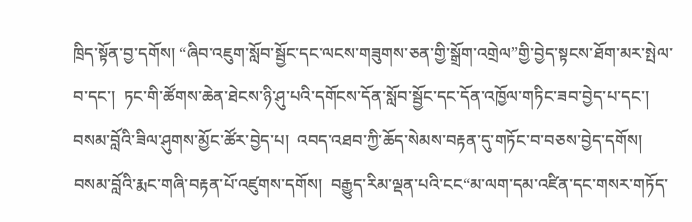ཁྲིད་སྟོན་བྱ་དགོས། “ཞིབ་འཇུག་སློབ་སྦྱོང་དང་ལངས་གཟུགས་ཅན་གྱི་སྒྲོག་འགྲེལ”གྱི་བྱེད་སྟངས་ཐོག་མར་སྤེལ་བ་དང་།  ཏང་གི་ཚོགས་ཆེན་ཐེངས་ཉི་ཤུ་པའི་དགོངས་དོན་སློབ་སྦྱོང་དང་དོན་འཁྱོལ་གཏིང་ཟབ་བྱེད་པ་དང་།  བསམ་བློའི་ཟིལ་ཤུགས་མྱོང་ཚོར་བྱེད་པ།  འབད་འཐབ་ཀྱི་ཆོད་སེམས་བརྟན་དུ་གཏོང་བ་བཅས་བྱེད་དགོས།
བསམ་བློའི་རྨང་གཞི་བརྟན་པོ་འཛུགས་དགོས།  བརྒྱུད་རིམ་ལྡན་པའི་ངང“མ་ལག་དམ་འཛིན་དང་གསར་གཏོད་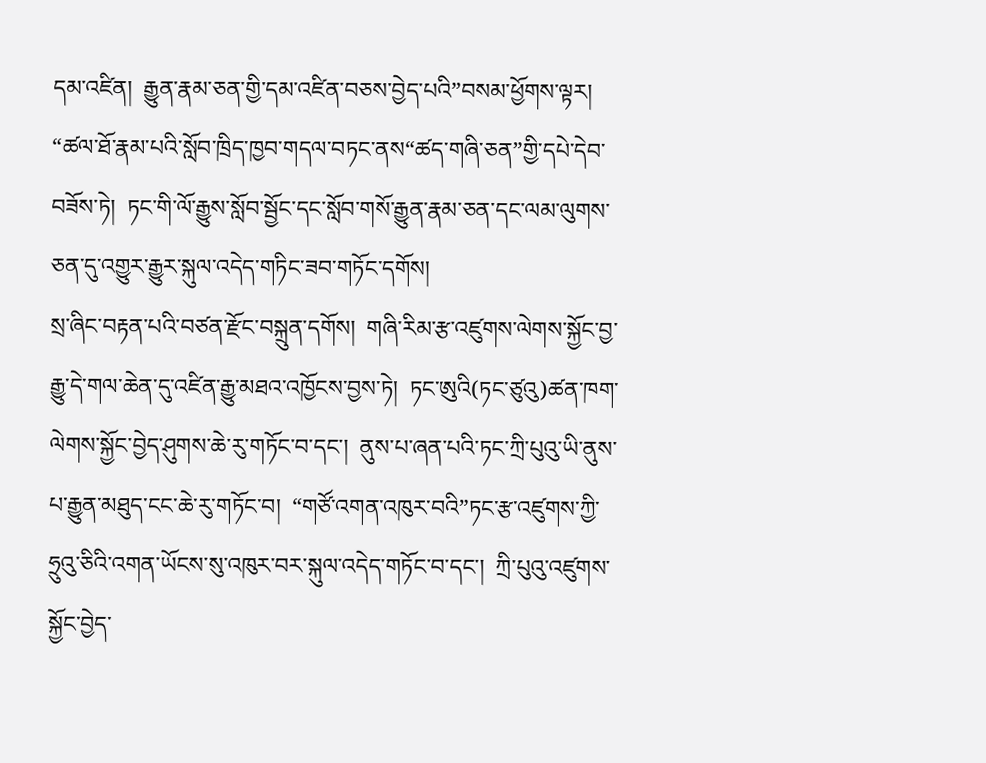དམ་འཛིན།  རྒྱུན་རྣམ་ཅན་གྱི་དམ་འཛིན་བཅས་བྱེད་པའི”བསམ་ཕྱོགས་ལྟར།  “ཚལ་ཐོ་རྣམ་པའི་སློབ་ཁྲིད་ཁྱབ་གདལ་བཏང་ནས“ཚད་གཞི་ཅན”གྱི་དཔེ་དེབ་བཟོས་ཏེ།  ཏང་གི་ལོ་རྒྱུས་སློབ་སྦྱོང་དང་སློབ་གསོ་རྒྱུན་རྣམ་ཅན་དང་ལམ་ལུགས་ཅན་དུ་འགྱུར་རྒྱུར་སྐུལ་འདེད་གཏིང་ཟབ་གཏོང་དགོས།
སྲ་ཞིང་བརྟན་པའི་བཙན་རྫོང་བསྐྲུན་དགོས།  གཞི་རིམ་རྩ་འཛུགས་ལེགས་སྐྱོང་བྱ་རྒྱུ་དེ་གལ་ཆེན་དུ་འཛིན་རྒྱུ་མཐའ་འཁྱོངས་བྱས་ཏེ།  ཏང་ཨུའི(ཏང་ཙུའུ)ཚན་ཁག་ལེགས་སྐྱོང་བྱེད་ཤུགས་ཆེ་རུ་གཏོང་བ་དང་།  ནུས་པ་ཞན་པའི་ཏང་ཀྲི་པུའུ་ཡི་ནུས་པ་རྒྱུན་མཐུད་ངང་ཆེ་རུ་གཏོང་བ།  “གཙོ་འགན་འཁུར་བའི”ཏང་རྩ་འཛུགས་ཀྱི་ཧྲུའུ་ཅིའི་འགན་ཡོངས་སུ་འཁུར་བར་སྐུལ་འདེད་གཏོང་བ་དང་།  ཀྲི་པུའུ་འཛུགས་སྐྱོང་བྱེད་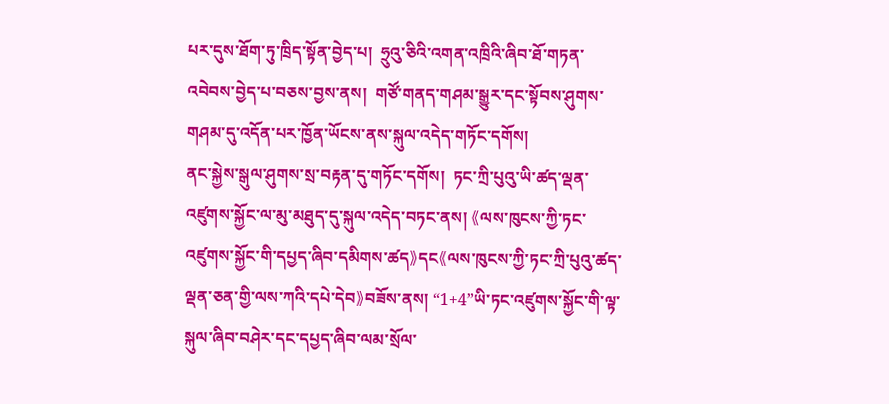པར་དུས་ཐོག་ཏུ་ཁྲིད་སྟོན་བྱེད་པ།  ཧྲུའུ་ཅིའི་འགན་འཁྲིའི་ཞིབ་ཐོ་གཏན་འབེབས་བྱེད་པ་བཅས་བྱས་ནས།  གཙོ་གནད་གཤམ་སྒྱུར་དང་སྟོབས་ཤུགས་གཤམ་དུ་འདོན་པར་ཁྱོན་ཡོངས་ནས་སྐུལ་འདེད་གཏོང་དགོས།
ནང་སྐྱེས་སྒུལ་ཤུགས་སྲ་བརྟན་དུ་གཏོང་དགོས།  ཏང་ཀྲི་པུའུ་ཡི་ཚད་ལྡན་འཛུགས་སྐྱོང་ལ་མུ་མཐུད་དུ་སྐུལ་འདེད་བཏང་ནས། 《ལས་ཁུངས་ཀྱི་ཏང་འཛུགས་སྐྱོང་གི་དཔྱད་ཞིབ་དམིགས་ཚད》དང《ལས་ཁུངས་ཀྱི་ཏང་ཀྲི་པུའུ་ཚད་ལྡན་ཅན་གྱི་ལས་ཀའི་དཔེ་དེབ》བཟོས་ནས། “1+4”ཡི་ཏང་འཛུགས་སྐྱོང་གི་ལྟ་སྐུལ་ཞིབ་བཤེར་དང་དཔྱད་ཞིབ་ལམ་སྲོལ་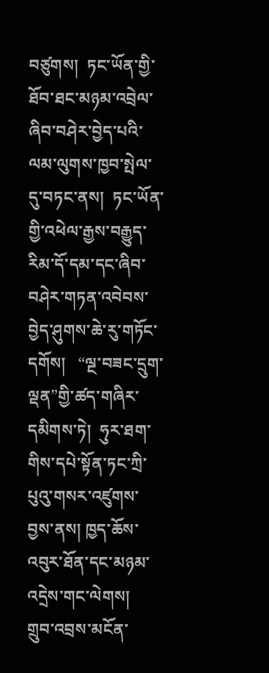བཙུགས།  ཏང་ཡོན་གྱི་ཐོབ་ཐང་མཉམ་འབྲེལ་ཞིབ་བཤེར་བྱེད་པའི་ལམ་ལུགས་ཁྱབ་སྤེལ་དུ་བཏང་ནས།  ཏང་ཡོན་གྱི་འཕེལ་རྒྱས་བརྒྱུད་རིམ་དོ་དམ་དང་ཞིབ་བཤེར་གཏན་འབེབས་བྱེད་ཤུགས་ཆེ་རུ་གཏོང་དགོས།   “ལྔ་བཟང་དྲུག་ལྡན”གྱི་ཚད་གཞིར་དམིགས་ཏེ།  ཧུར་ཐག་གིས་དཔེ་སྟོན་ཏང་ཀྲི་པུའུ་གསར་འཛུགས་བྱས་ནས། ཁྱད་ཆོས་འབུར་ཐོན་དང་མཉམ་འདྲེས་གང་ལེགས།  གྲུབ་འབྲས་མངོན་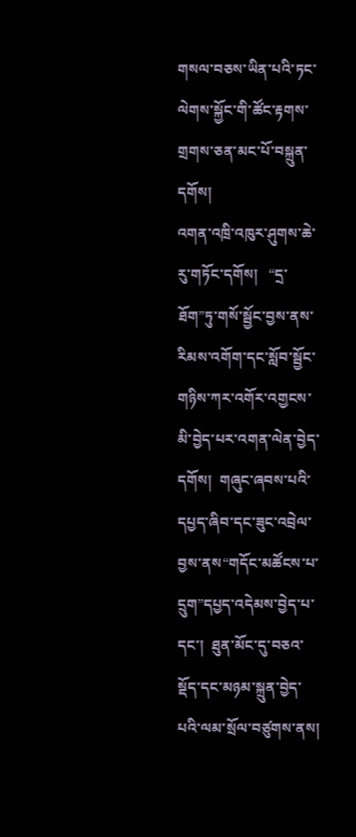གསལ་བཅས་ཡིན་པའི་ཏང་ལེགས་སྐྱོང་གི་ཚོང་རྟགས་གྲགས་ཅན་མང་པོ་བསྐྲུན་དགོས།
འགན་འཁྲི་འཁུར་ཤུགས་ཆེ་རུ་གཏོང་དགོས།   “དྲ་ཐོག”ཏུ་གསོ་སྦྱོང་བྱས་ནས་རིམས་འགོག་དང་སློབ་སྦྱོང་གཉིས་ཀར་འགོར་འགྱངས་མི་བྱེད་པར་འགན་ལེན་བྱེད་དགོས།  གཞུང་ཞབས་པའི་དཔྱད་ཞིབ་དང་ཟུང་འབྲེལ་བྱས་ནས“གདོང་མཚོངས་པ་དྲུག”དཔྱད་འདེམས་བྱེད་པ་དང་།  ཐུན་མོང་དུ་བཅའ་སྡོད་དང་མཉམ་སྐྲུན་བྱེད་པའི་ལམ་སྲོལ་བཙུགས་ནས།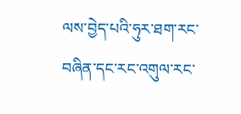ལས་བྱེད་པའི་ཧུར་ཐག་རང་བཞིན་དང་རང་འགུལ་རང་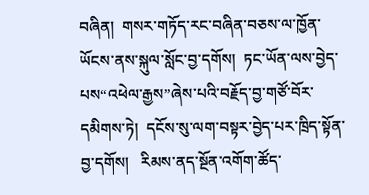བཞིན།  གསར་གཏོད་རང་བཞིན་བཅས་ལ་ཁྱོན་ཡོངས་ནས་སྐུལ་སློང་བྱ་དགོས།  ཏང་ཡོན་ལས་བྱེད་པས“འཕེལ་རྒྱས”ཞེས་པའི་བརྗོད་བྱ་གཙོ་བོར་དམིགས་ཏེ།  དངོས་སུ་ལག་བསྟར་བྱེད་པར་ཁྲིད་སྟོན་བྱ་དགོས།   རིམས་ནད་སྔོན་འགོག་ཚོད་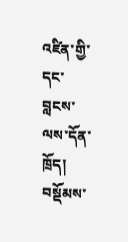འཛིན་གྱི་དང་བླངས་ལས་དོན་ཁྲོད།  བསྡོམས་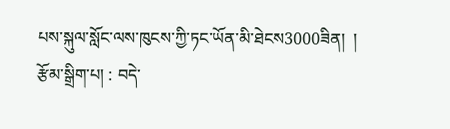པས་སྐུལ་སློང་ལས་ཁུངས་ཀྱི་ཏང་ཡོན་མི་ཐེངས3000ཟིན།  །
རྩོམ་སྒྲིག་པ། : བདེ་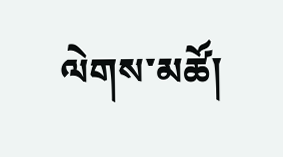ལེགས་མཚོ།